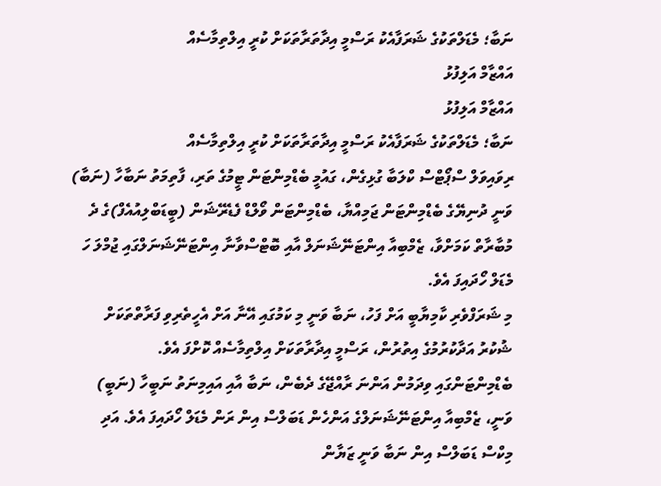ނަބާ؛ މެޑަލްތަކުގެ ޝަރަފާއެކު ރަސްމީ އިދާތަރާތަކަށް ކުރީ އިލްތިމާސެއް
އައްޒާމް އަލިފުޅު
އައްޒާމް އަލިފުޅު
ނަބާ؛ މެޑަލްތަކުގެ ޝަރަފާއެކު ރަސްމީ އިދާތަރާތަކަށް ކުރީ އިލްތިމާސެއް
ރިވައިވަލް ސްޕޯޓްސް ކްލަބާ ގުޅިގެން، ގައުމީ ބެޑްމިންޓަން ޓީމުގެ ތަރި، ފާތިމަތު ނަބާހާ (ނަބާ) ވަނީ ދުނިޔޭގެ ބެޑްމިންޓަން ޖަމިއްޔާ، ބެޑްމިންޓަން ވޯލްޑް ފެޑެރޭޝަން (ބީޑަބްލިއުއެފް)ގެ ދެ މުބާރާތް ކަމަށްވާ، ޒެމްބިއާ އިންޓަނޭޝަނަލް އާއި ބޮޓްސްވާނާ އިންޓަނޭޝަނަލްގައި ޖުމްލަ ހަ މެޑަލް ހޯދައިފަ އެވެ.
މި ޝަރަފްވެރި ކާމިޔާބީ އަށް ފަހު، ނަބާ ވަނީ މި ކަމުގައި އޭނާ އަށް އެހީތެރިވި ފަރާތްތަކަށް ޝުކުރު އަދާކުރުމުގެ އިތުރުން، ރަސްމީ އިދާރާތަކަށް އިލްތިމާސެއް ކޮށްފަ އެވެ.
ބެޑްމިންޓަންގައި ވިދަމުން އަންނަ ރާއްޖޭގެ ދެބެން، ނަބާ އާއި އައިމިނަތު ނަބީހާ (ނަބީ) ވަނީ، ޒެމްބިއާ އިންޓަނޭޝަނަލްގެ އަންހެން ޑަބަލްސް އިން ރަން މެޑަލް ހޯދައިފަ އެވެ. އަދި މިކްސް ޑަބަލްސް އިން ނަބާ ވަނީ ޒަޔާން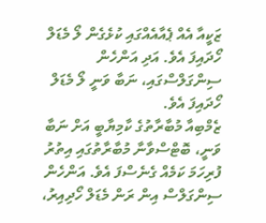ޒަކީއާ އެއް ޕެއާއެއްގައި ކުޅެގެން ލޯ މެޑަލް ހޯދައިފަ އެވެ. އަދި އަންހެން ސިންގަލްސްގައި، ނަބާ ވަނީ ލޯ މެޑަލް ހޯދައިފަ އެވެ.
ޒެމްބިއާ މުބާރާތުގެ ކާމިޔާބީ އަށް ނަބާ ވަނީ، ބޮޓްސްވާނާ މުބާރާތުގައި އިތުރު ފުރިހަމަ ކަމެއް ގެނެސްފަ އެވެ. އަންހެން ސިންގަލްސް އިން ރަން މެޑަލް ހޯދިއިރު،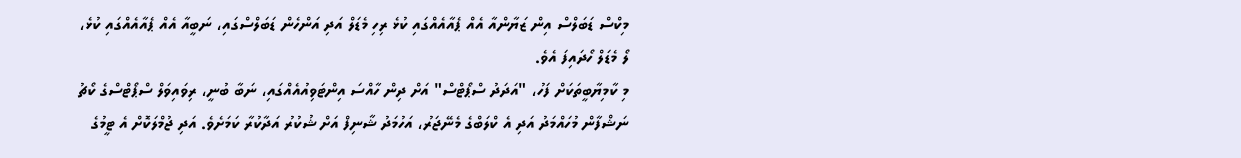މިކްސް ޑަބަލްސް އިން ޒަޔާންއާ އެއް ޕެއާއެއްގައި ކުޅެ ރިހި މެޑަލް އަދި އަންހެން ޑަބަލްސްގައި، ނަބީއާ އެއް ޕެއާއެއްގައި ކުޅެ، ލޯ މެޑަލް ހޯދައިފަ އެވެ.
މި ކާމިޔާބީތަކަށް ފަހު، "އަދަދު ސްޕޯޓްސް" އަށް ދިން ހާއްސަ އިންޓަވިއުއެއްގައި، ނަބާ ބުނީ، ރިވައިވަލް ސްޕޯޓްސްގެ ކޯޗު ނަޝްފާން މުހައްމަދު އަދި އެ ކްލަބްގެ މެނޭޖަރު، އަހުމަދު ޝާނިފް އަށް ޝުކުރު އަދާކުރާ ކަމަށެވެ. އަދި ޖުމްލަކޮށް އެ ޓީމުގެ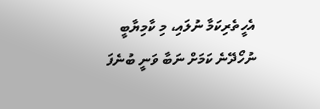އެހީތެރިކަމާ ނުލައި، މި ކާމިޔާބީ ނުހޯދޭނެ ކަމަށް ނަބާ ވަނީ ބުނެފަ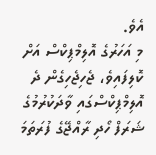އެވެ.
މި އަހަރުގެ އޮލިމްޕިކްސް އަށް ކޮލިފައިވެ، ޖެހިޖެހިގެން ދެ އޮލިމްޕިކްސްގައި ވާދަކުރުމުގެ ޝަރަފް ހޯދި ރާއްޖޭގެ ފުރަތަމަ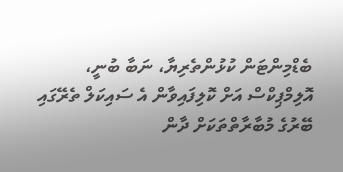ބެޑްމިންޓަން ކުޅުންތެރިޔާ، ނަބާ ބުނީ، އޮލިމްޕިކްސް އަށް ކޮލިފައިވާން އެ ސައިކަލް ތެރޭގައި ބޭރުގެ މުބާރާތްތަކަށް ދާން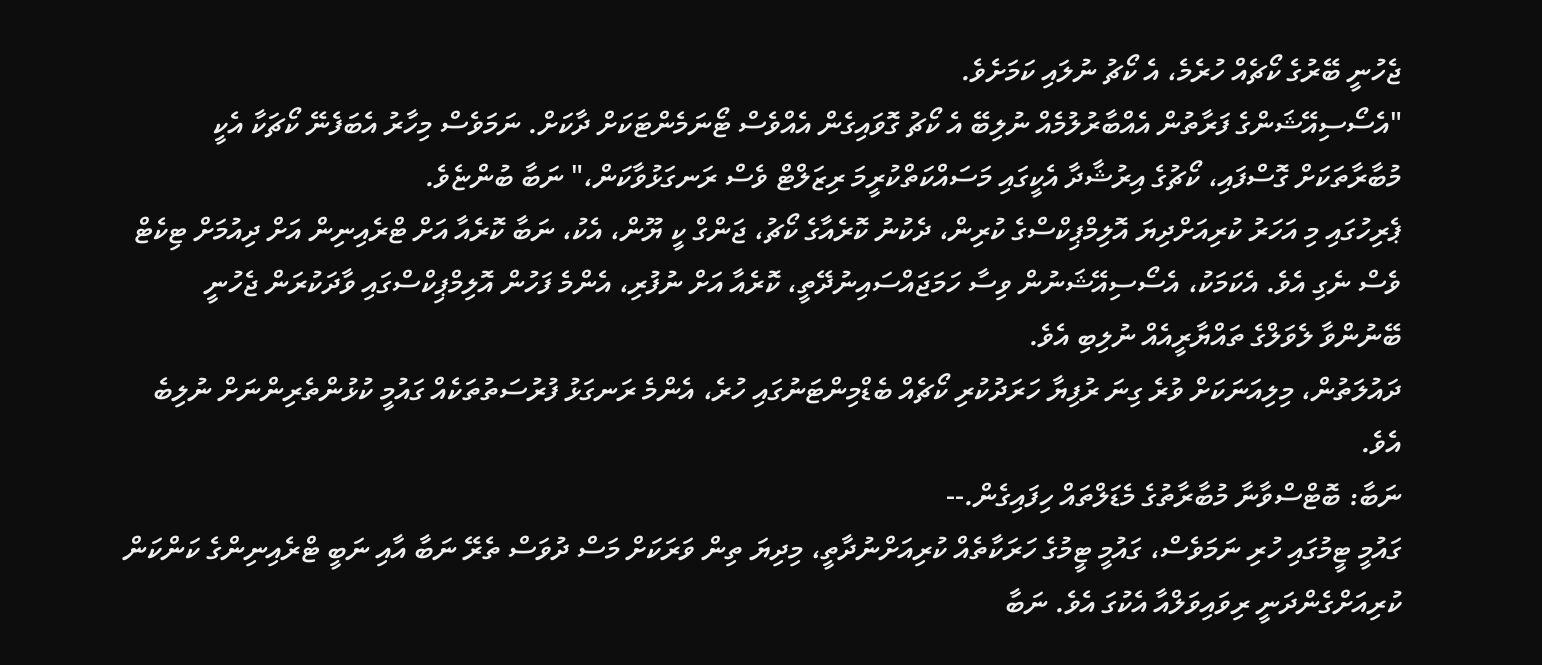ޖެހުނީ ބޭރުގެ ކޯޗެއް ހުރެމެ، އެ ކޯޗު ނުލައި ކަމަށެވެ.
"އެސޯސިއޭޝަންގެ ފަރާތުން އެއްބާރުލުމެއް ނުލިބޭ އެ ކޯޗު ގޮވައިގެން އެއްވެސް ޓޯނަމެންޓަކަށް ދާކަށް. ނަމަވެސް މިހާރު އެބަފެނޭ ކޯޗަކާ އެކީ މުބާރާތަކަށް ގޮސްފައި، ކޯޗުގެ އިރުޝާދާ އެކީގައި މަސައްކަތްކުރީމަ ރިޒަލްޓް ވެސް ރަނގަޅުވާކަން،" ނަބާ ބުންޏެވެ.
ޕެރިހުގައި މި އަހަރު ކުރިއަށްދިޔަ އޮލިމްޕިކްސްގެ ކުރިން، ދެކުނު ކޮރެއާގެ ކޯޗު، ޖަންގް ކީ ޔޫން، އެކު، ނަބާ ކޮރެއާ އަށް ޓްރެއިނިން އަށް ދިއުމަށް ޓިކެޓް ވެސް ނެގި އެވެ. އެކަމަކު، އެސޯސިއޭޝަނުން ވިސާ ހަމަޖައްސައިނުދޭތީ، ކޮރެއާ އަށް ނުފުރި، އެންމެ ފަހުން އޮލިމްޕިކްސްގައި ވާދަކުރަން ޖެހުނީ ބޭނުންވާ ލެވަލްގެ ތައްޔާރީއެއް ނުލިބި އެވެ.
ދައުލަތުން، މިލިއަނަކަށް ވުރެ ގިނަ ރުފިޔާ ހަރަދުކުރި ކޯޗެއް ބެޑްމިންޓަނުގައި ހުރެ، އެންމެ ރަނގަޅު ފުރުސަތުތަކެއް ގައުމީ ކުޅުންތެރިންނަށް ނުލިބެ އެވެ.
ނަބާ: ބޮޓްސްވާނާ މުބާރާތުގެ މެޑަލްތައް ހިފައިގެން.--
ގައުމީ ޓީމުގައި ހުރި ނަމަވެސް، ގައުމީ ޓީމުގެ ހަރަކާތެއް ކުރިއަށްނުދާތީ، މިދިޔަ ތިން ވަރަކަށް މަސް ދުވަސް ތެރޭ ނަބާ އާއި ނަބީ ޓްރެއިނިންގެ ކަންކަން ކުރިއަށްގެންދަނީ ރިވައިވަލްއާ އެކުގަ އެވެ. ނަބާ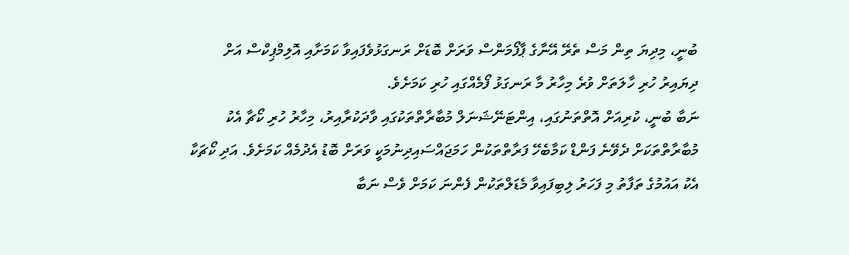ބުނީ، މިދިޔަ ތިން މަސް ތެރޭ އޭނާގެ ޕާފޯމަންސް ވަރަށް ބޮޑަށް ރަނގަޅުވެފައިވާ ކަމަށާއި އޮލިމްޕިކްސް އަށް ދިޔައިރު ހުރި ހާލަތަށް ވުރެ މިހާރު މާ ރަނގަޅު ފޯމެއްގައި ހުރި ކަމަށެވެ.
ނަބާ ބުނީ، ކުރިއަށް އޮތްތަނުގައި، އިންޓަނޭޝަނަލް މުބާރާތްތަކުގައި ވާދަކުރާއިރު، މިހާރު ހުރި ކޯޗާ އެކު މުބާރާތްތަކަށް ދެވޭނެ ފަންޑް ކަމާބެހޭ ފަރާތްތަކުން ހަމަޖައްސައިދިނުމަކީ ވަރަށް ބޮޑު އެދުމެއް ކަމަށެވެ. އަދި ކޯޗަކާ އެކު އައުމުގެ ތަފާތު މި ފަހަރު ލިބިފައިވާ މެޑަލްތަކުން ފެންނަ ކަމަށް ވެސް ނަބާ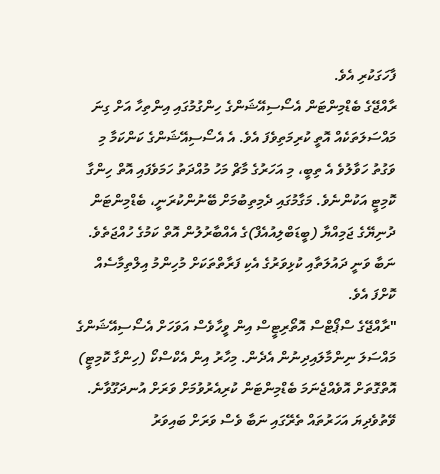ފާހަގަކުރި އެވެ.
ރާއްޖޭގެ ބެޑްމިންޓަން އެސޯސިއޭޝަންގެ ހިންގުމުގައި އިންތިހާ އަށް ގިނަ މައްސަލަތަކެއް އޮތީ ކުރިމަތިވެފަ އެވެ. އެ އެސޯސިއޭޝަންގެ ކަންކަމާ މި ވަގުތު ހަވާލުވެ އެ ތިބީ، މި އަހަރުގެ މާޗް މަހު މުއްދަތު ހަމަވެފައި އޮތް ހިންގާ ކޮމިޓީ އަކުންނެވެ. މަގާމުގައި ދެމިތިބުމަށް ބޭނުންކުރަނީ، ބެޑްމިންޓަން ދުނިޔޭގެ ޖަމިއްޔާ (ބީޑަބްލިއުއެފް)ގެ އެއްބާރުލުން އޮތް ކަމުގެ ހުއްޖަތެވެ.
ނަބާ ވަނީ ދައުލަތާއި ކުޅިވަރުގެ އެކި ފަރާތްތަކަށް މުހިންމު އިލްތިމާސެއް ކޮށްފަ އެވެ.
"ރާއްޖޭގެ ސްޕޯޓްސް އޮތޯރިޓީސް އިން ވީހާވެސް އަވަހަށް އެސޯސިއޭޝަންގެ މައްސަލަ ނިންމާލައިދިނުން އެދެން. މިހާރު އިން އެކްސްކޯ (ހިންގާ ކޮމިޓީ) އޮތްގޮތަށް އޮވެއްޖެނަމަ ބެޑްމިންޓަން ކުރިއެރުވުމަށް ވަރަށް އުނދަގޫވާނެ. ވޭތުވެދިޔަ އަހަރުތައް ތެރޭގައި ނަބާ ވެސް ވަރަށް ބައިވަރު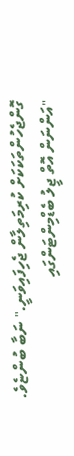ގޮންޖެހުންތަކަކަށް ކުރިމަތިލާން ޖެހިފައިވަނީ." ނަބާ ބުންޏެވެ.
"އަންނަން އޮތް ޖީލު ބެޑްމިންޓަންގައި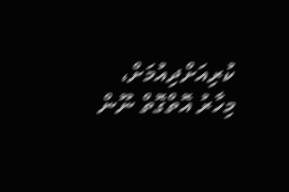ކުރިއަށްދިއުމަށް، މިހާރު އޮތްގޮތް ނޫން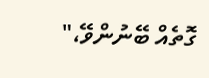ގޮތެއް ބޭނުންވޭ،"